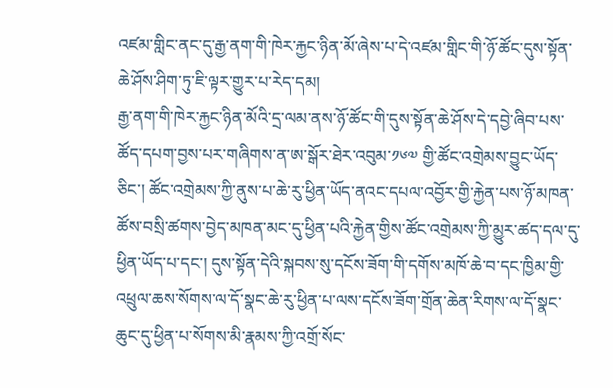འཛམ་གླིང་ནང་དུ་རྒྱ་ནག་གི་ཁེར་རྐྱང་ཉིན་མོ་ཞེས་པ་དེ་འཛམ་གླིང་གི་ཉོ་ཚོང་དུས་སྟོན་ཆེ་ཤོས་ཤིག་ཏུ་ཇི་ལྟར་གྱུར་པ་རེད་དམ།
རྒྱ་ནག་གི་ཁེར་རྐྱང་ཉིན་མོའི་དྲ་ལམ་ནས་ཉོ་ཚོང་གི་དུས་སྟོན་ཆེ་ཤོས་དེ་དབྱེ་ཞིབ་པས་ཚོད་དཔག་བྱས་པར་གཞིགས་ན་ཨ་སྒོར་ཐེར་འབུམ་༡༦༧ གྱི་ཚོང་འགྲེམས་བྱུང་ཡོད་ཅིང་། ཚོང་འགྲེམས་ཀྱི་ནུས་པ་ཆེ་རུ་ཕྱིན་ཡོད་ནའང་དཔལ་འབྱོར་གྱི་རྐྱེན་པས་ཉོ་མཁན་ཚོས་བསྲི་ཚགས་བྱེད་མཁན་མང་དུ་ཕྱིན་པའི་རྐྱེན་གྱིས་ཚོང་འགྲེམས་ཀྱི་མྱུར་ཚད་དལ་དུ་ཕྱིན་ཡོད་པ་དང་། དུས་སྟོན་དེའི་སྐབས་སུ་དངོས་ཟོག་གི་དགོས་མཁོ་ཆེ་བ་དང་ཁྱིམ་གྱི་འཕྲུལ་ཆས་སོགས་ལ་དོ་སྣང་ཆེ་རུ་ཕྱིན་པ་ལས་དངོས་ཟོག་གྲོན་ཆེན་རིགས་ལ་དོ་སྣང་ཆུང་དུ་ཕྱིན་པ་སོགས་མི་རྣམས་ཀྱི་འགྲོ་སོང་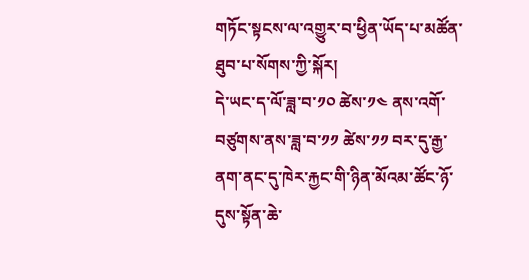གཏོང་སྟངས་ལ་འགྱུར་བ་ཕྱིན་ཡོད་པ་མཚོན་ཐུབ་པ་སོགས་ཀྱི་སྐོར།
དེ་ཡང་ད་ལོ་ཟླ་བ་༡༠ ཚེས་༡༤ ནས་འགོ་བཙུགས་ནས་ཟླ་བ་༡༡ ཚེས་༡༡ བར་དུ་རྒྱ་ནག་ནང་དུ་ཁེར་རྐྱང་གི་ཉིན་མོའམ་ཚོང་ཉོ་དུས་སྟོན་ཆེ་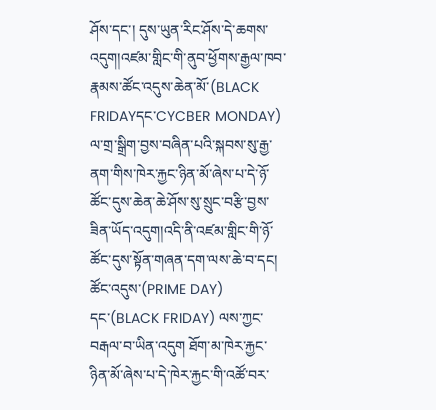ཤོས་དང་། དུས་ཡུན་རིང་ཤོས་དེ་ཆགས་འདུག།འཛམ་གླིང་གི་ནུབ་ཕྱོགས་རྒྱལ་ཁབ་རྣམས་ཚོང་འདུས་ཆེན་མོ་(BLACK FRIDAYདང་CYCBER MONDAY) ལ་གྲ་སྒྲིག་བྱས་བཞིན་པའི་སྐབས་སུ་རྒྱ་ནག་གིས་ཁེར་རྐྱང་ཉིན་མོ་ཞེས་པ་དེ་ཉོ་ཚོང་དུས་ཆེན་ཆེ་ཤོས་སུ་སྲུང་བརྩི་བྱས་ཟིན་ཡོད་འདུག།འདི་ནི་འཛམ་གླིང་གི་ཉོ་ཚོང་དུས་སྟོན་གཞན་དག་ལས་ཆེ་བ་དང། ཚོང་འདུས་(PRIME DAY) དང་(BLACK FRIDAY) ལས་ཀྱང་བརྒལ་བ་ཡིན་འདུག ཐོག་མ་ཁེར་རྐྱང་ཉིན་མོ་ཞེས་པ་དེ་ཁེར་རྐྱང་གི་འཚོ་བར་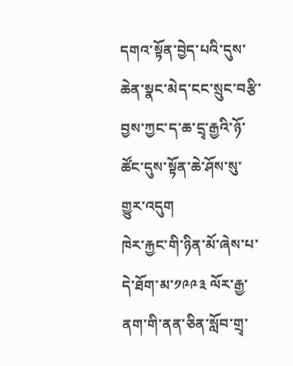དགའ་སྟོན་བྱེད་པའི་དུས་ཆེན་སྣང་མེད་ངང་སྲུང་བརྩི་བྱས་ཀྱང་ད་ཆ་དྲྭ་རྒྱའི་ཉོ་ཚོང་དུས་སྟོན་ཆེ་ཤོས་སུ་གྱུར་འདུག
ཁེར་རྐྱང་གི་ཉིན་མོ་ཞེས་པ་དེ་ཐོག་མ་༡༩༩༣ ལོར་རྒྱ་ནག་གི་ནན་ཅིན་སློབ་གྲྭ་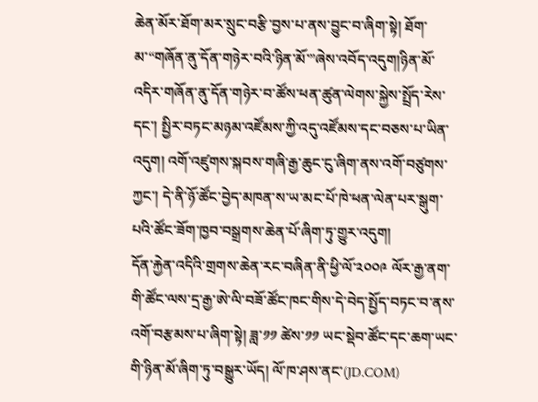ཆེན་མོར་ཐོག་མར་སྲུང་བརྩི་བྱས་པ་ནས་བྱུང་བ་ཞིག་སྟེ། ཐོག་མ་“གཞོན་ནུ་དོན་གཉེར་བའི་ཉིན་མོ་”ཞེས་འབོད་འདུག།ཉིན་མོ་འདིར་གཞོན་ནུ་དོན་གཉེར་བ་ཚོས་ཕན་ཚུན་ལེགས་སྐྱེས་སྤྲོད་རེས་དང་། སྤྱིར་བཏང་མཉམ་འཛོམས་ཀྱི་འདུ་འཛོམས་དང་བཅས་པ་ཡིན་འདུག། འགོ་འཛུགས་སྐབས་གཞི་རྒྱ་ཆུང་ངུ་ཞིག་ནས་འགོ་བཙུགས་ཀྱང་། དེ་ནི་ཉོ་ཚོང་བྱེད་མཁན་ས་ཡ་མང་པོ་ཁེ་ཕན་ལེན་པར་སྒུག་པའི་ཚོང་ཟོག་ཁྱབ་བསྒྲགས་ཆེན་པོ་ཞིག་ཏུ་གྱུར་འདུག།
དོན་རྐྱེན་འདིའི་གྲགས་ཆེན་རང་བཞིན་ནི་ཕྱི་ལོ་༢༠༠༩ ལོར་རྒྱ་ནག་གི་ཚོང་ལས་དྲ་རྒྱ་ཨེ་ལི་བཟོ་ཚོང་ཁང་གིས་དེ་བེད་སྤྱོད་བཏང་བ་ནས་འགོ་བརྩམས་པ་ཞིག་སྟེ། ཟླ་༡༡ ཚེས་༡༡ ཡང་སྡེབ་ཚོང་དང་ཆག་ཡང་གི་ཉིན་མོ་ཞིག་ཏུ་བསྒྱུར་ཡོད། ལོ་ཁ་ཤས་ནང་(JD.COM)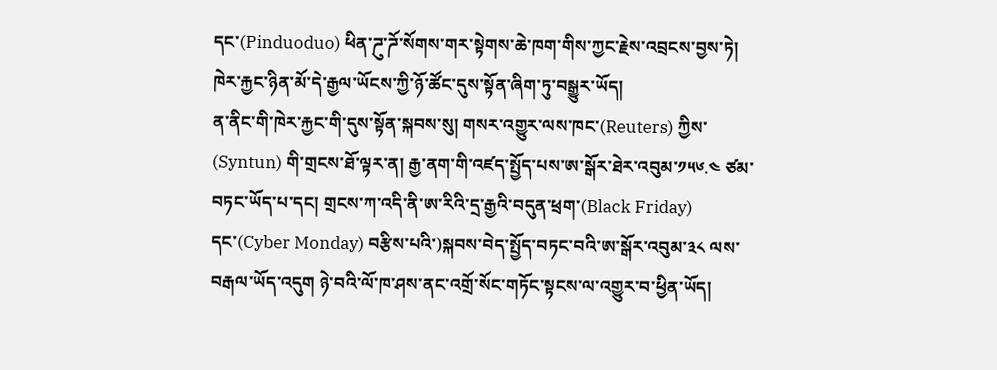དང་(Pinduoduo) ཕིན་ཌུ་ཌོ་སོགས་གར་སྟེགས་ཆེ་ཁག་གིས་ཀྱང་རྗེས་འབྲངས་བྱས་ཏེ། ཁེར་རྐྱང་ཉིན་མོ་དེ་རྒྱལ་ཡོངས་ཀྱི་ཉོ་ཚོང་དུས་སྟོན་ཞིག་ཏུ་བསྒྱུར་ཡོད།
ན་ནིང་གི་ཁེར་རྐྱང་གི་དུས་སྟོན་སྐབས་སུ། གསར་འགྱུར་ལས་ཁང་(Reuters) ཀྱིས་ (Syntun) གི་གྲངས་ཐོ་ལྟར་ན། རྒྱ་ནག་གི་འཛད་སྤྱོད་པས་ཨ་སྒོར་ཐེར་འབུམ་༡༥༦.༤ ཙམ་བཏང་ཡོད་པ་དང། གྲངས་ཀ་འདི་ནི་ཨ་རིའི་དྲ་རྒྱའི་བདུན་ཕྲག་(Black Friday) དང་(Cyber Monday) བརྩིས་པའི་)སྐབས་བེད་སྤྱོད་བཏང་བའི་ཨ་སྒོར་འབུམ་༣༨ ལས་བརྒལ་ཡོད་འདུག ཉེ་བའི་ལོ་ཁ་ཤས་ནང་འགྲོ་སོང་གཏོང་སྟངས་ལ་འགྱུར་བ་ཕྱིན་ཡོད།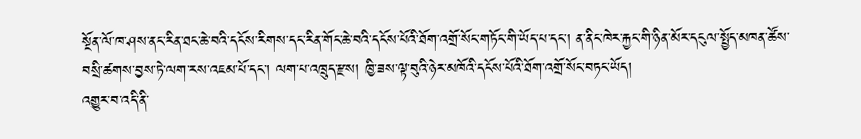སྔོན་ལོ་ཁ་ཤས་ནང་རིན་ཐང་ཆེ་བའི་དངོས་རིགས་དང་རིན་གོང་ཆེ་བའི་དངོས་པོའི་ཐོག་འགྲོ་སོང་གཏོང་གི་ཡོད་པ་དང་། ན་ནིང་ཁེར་རྐྱང་གི་ཉིན་མོར་དངུལ་སྤྱོད་མཁན་ཚོས་བསྲི་ཚགས་བྱས་ཏེ་ལག་རས་འཇམ་པོ་དང་། ལག་པ་འཁྲུད་རྫས། ཁྱི་ཟས་ལྟ་བུའི་ཉེར་མཁོའི་དངོས་པོའི་ཐོག་འགྲོ་སོང་བཏང་ཡོད།
འགྱུར་བ་འདི་ནི་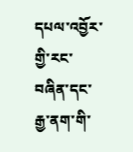དཔལ་འབྱོར་གྱི་རང་བཞིན་དང་རྒྱ་ནག་གི་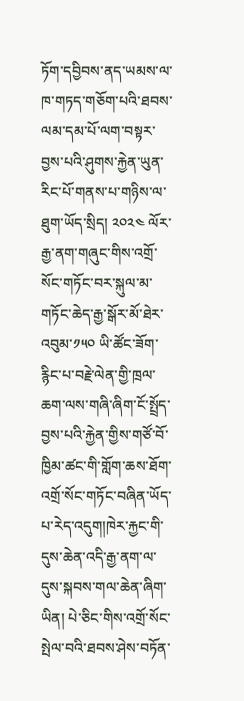ཏོག་དབྱིབས་ནད་ཡམས་ལ་ཁ་གཏད་གཅོག་པའི་ཐབས་ལམ་དམ་པོ་ལག་བསྟར་བྱས་པའི་ཤུགས་རྐྱེན་ཡུན་རིང་པོ་གནས་པ་གཉིས་ལ་ཐུག་ཡོད་སྲིད། ༢༠༢༤ ལོར་རྒྱ་ནག་གཞུང་གིས་འགྲོ་སོང་གཏོང་བར་སྐུལ་མ་གཏོང་ཆེད་རྒྱ་སྒོར་མོ་ཐེར་འབུམ་༡༥༠ ཡི་ཚོང་ཟོག་རྙིང་པ་བརྗེ་ལེན་གྱི་ཁྲལ་ཆག་ལས་གཞི་ཞིག་ངོ་སྤྲོད་བྱས་པའི་རྐྱེན་གྱིས་གཙོ་བོ་ཁྱིམ་ཚང་གི་གློག་ཆས་ཐོག་འགྲོ་སོང་གཏོང་བཞིན་ཡོད་པ་རེད་འདུག།ཁེར་རྐྱང་གི་དུས་ཆེན་འདི་རྒྱ་ནག་ལ་དུས་སྐབས་གལ་ཆེན་ཞིག་ཡིན། པེ་ཅིང་གིས་འགྲོ་སོང་སྤེལ་བའི་ཐབས་ཤེས་བཏོན་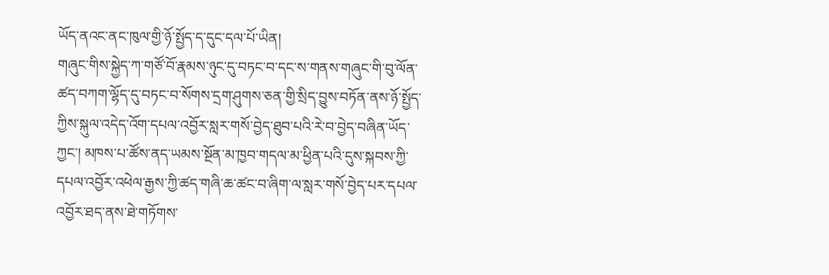ཡོད་ནའང་ནང་ཁུལ་གྱི་ཉོ་སྤྱོད་ད་དུང་དལ་པོ་ཡིན།
གཞུང་གིས་སྐྱེད་ཀ་གཙོ་བོ་རྣམས་ཉུང་དུ་བཏང་བ་དང་ས་གནས་གཞུང་གི་བུ་ལོན་ཚད་བཀག་ལྷོད་དུ་བཏང་བ་སོགས་དྲག་ཤུགས་ཅན་གྱི་སྲིད་བྱུས་བཏོན་ནས་ཉོ་སྤྱོད་ཀྱིས་སྐུལ་འདེད་འོག་དཔལ་འབྱོར་སླར་གསོ་བྱེད་ཐུབ་པའི་རེ་བ་བྱེད་བཞིན་ཡོད་ཀྱང་། མཁས་པ་ཚོས་ནད་ཡམས་སྔོན་མ་ཁྱབ་གདལ་མ་ཕྱིན་པའི་དུས་སྐབས་ཀྱི་དཔལ་འབྱོར་འཕེལ་རྒྱས་ཀྱི་ཚད་གཞི་ཆ་ཚང་བ་ཞིག་ལ་སླར་གསོ་བྱེད་པར་དཔལ་འབྱོར་ཐད་ནས་ཐེ་གཏོགས་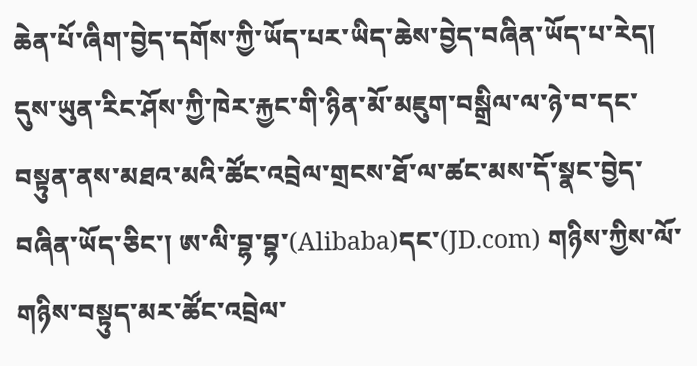ཆེན་པོ་ཞིག་བྱེད་དགོས་ཀྱི་ཡོད་པར་ཡིད་ཆེས་བྱེད་བཞིན་ཡོད་པ་རེད། དུས་ཡུན་རིང་ཤོས་ཀྱི་ཁེར་རྐྱང་གི་ཉིན་མོ་མཇུག་བསྒྲིལ་ལ་ཉེ་བ་དང་བསྟུན་ནས་མཐའ་མའི་ཚོང་འབྲེལ་གྲངས་ཐོ་ལ་ཚང་མས་དོ་སྣང་བྱེད་བཞིན་ཡོད་ཅིང་། ཨ་ལི་བྷ་བྷ་(Alibaba)དང་(JD.com) གཉིས་ཀྱིས་ལོ་གཉིས་བསྟུད་མར་ཚོང་འབྲེལ་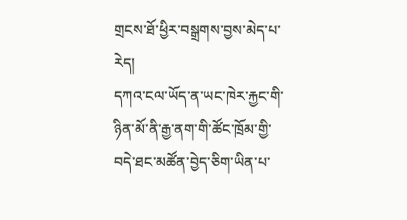གྲངས་ཐོ་ཕྱིར་བསྒྲགས་བྱས་མེད་པ་རེད།
དཀའ་ངལ་ཡོད་ན་ཡང་ཁེར་རྐྱང་གི་ཉིན་མོ་ནི་རྒྱ་ནག་གི་ཚོང་ཁྲོམ་གྱི་བདེ་ཐང་མཚོན་བྱེད་ཅིག་ཡིན་པ་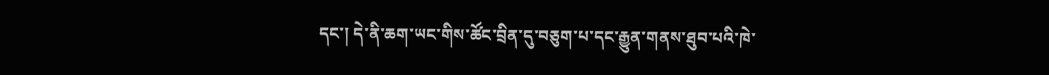དང་། དེ་ནི་ཆག་ཡང་གིས་ཚོང་བྲིན་དུ་བཅུག་པ་དང་རྒྱུན་གནས་ཐུབ་པའི་ཁེ་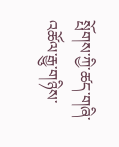སྤོགས་ཀྱི་ཚད་གཞི་འཚོལ་རྒྱུ་གཉིས་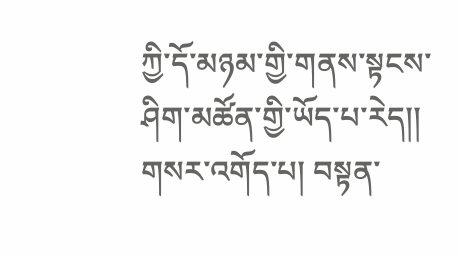ཀྱི་དོ་མཉམ་གྱི་གནས་སྟངས་ཤིག་མཚོན་གྱི་ཡོད་པ་རེད།།
གསར་འགོད་པ། བསྟན་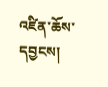འཛིན་ཆོས་དབྱངས།